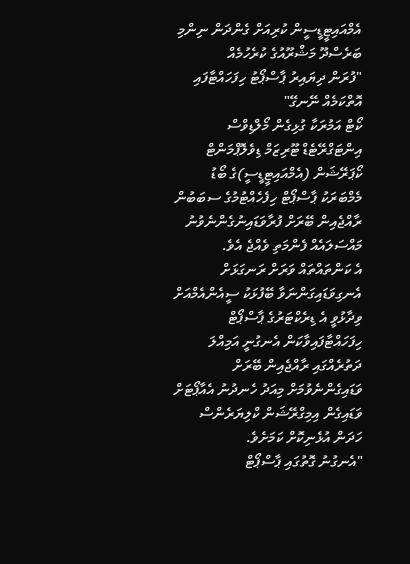އެމްއައިޓީޑީސީން ކުރިއަށް ގެންދަން ނިންމި ބަރެސްދޫ މަޝްރޫއުގެ ކުރެހުމެއް
"ފުރަން ދިޔައިރު ޕާސްޕޯޓު ހިފަހައްޓާފައި އޮތްކަމެއް ނޭނގޭ"
ކޯޓް އަމުރަކާ ގުޅިގެން މޯލްޑިވްސް އިންޓަގްރޭޓެޑް ޓޫރިޒަމް ޑިވެލޮޕްމަންޓް ކޯޕަރޭޝަން (އެމްއައިޓީޑީސީ)ގެ ބޯޑު މެމްބަރަކު ޕާސްޕޯޓް ހިފެހެއްޓުމުގެ ސބަބުން ރާއްޖެއިން ބޭރަށް ފުރާވަޑައިނުގެންނެވުނު މައްސަލައެއް ފެންމަތި ވެއްޖެ އެވެ.
އެ ކަންތައްތައް ވަރަށް ރަނގަޅަށް އެނގިވަޑައިގަންނަވާ ބޭފުޅަކު ސީއެންއެމްއަށް ވިދާޅުވީ އެ ޑިރެކްޓަރުގެ ޕާސްޕޯޓް ހިފަހައްޓާފައިވާކަން އެނގުނީ އަމިއްލަ ދަތުރެއްގައި ރާއްޖެއިން ބޭރަށް ވަޑައިގެންނެވުމަށް މިއަދު ހެނދުނު އެއާޕޯޓަށް ވަޑައިގެން އިމިގްރޭޝަން ކްލިޔަރެންސް ހަދަން އުޅެނިކޮށް ކަމަށެވެ.
"އެނގުނު ގޮތުގައި ޕާސްޕޯޓް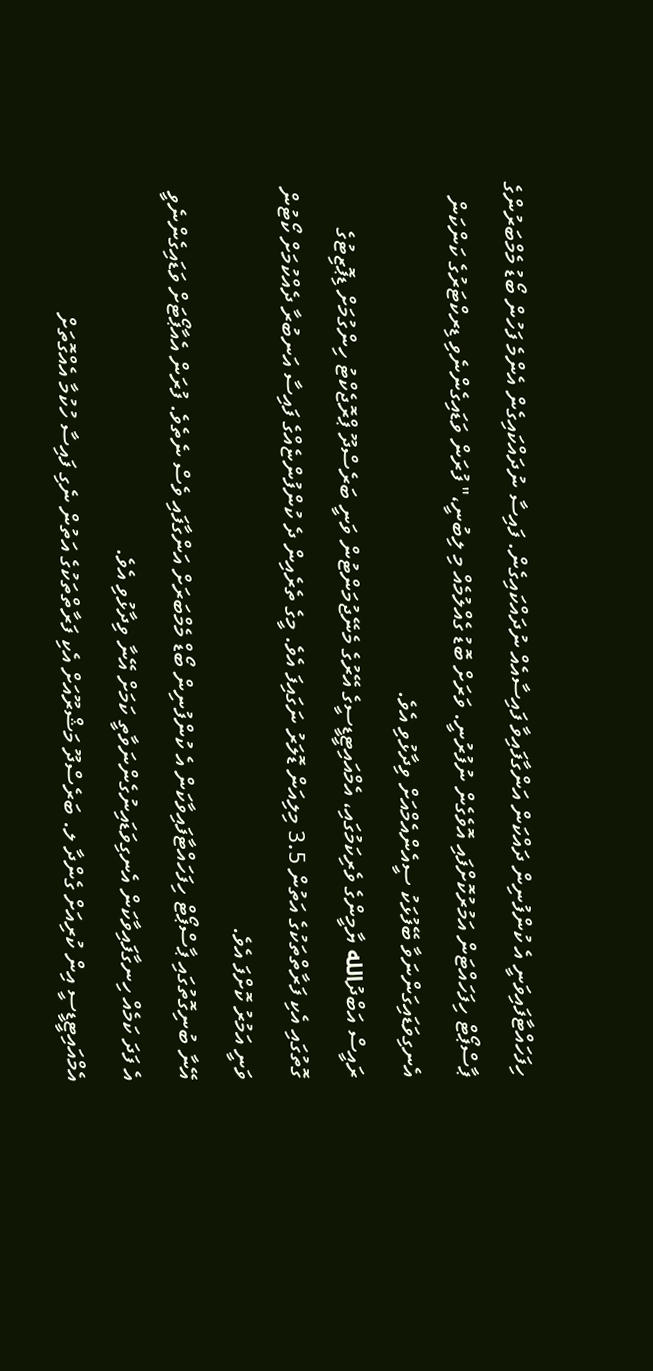ހިފަހައްޓާފައިވަނީ އެ ކުންފުނިން ދައްކަން އަންގާފައިވާ ފައިސާއެއް ނުދައްކައިގެން. ފައިސާ ނުދައްކައިގެން އެންމެ ފަހުން ބޯޑު މެމްބަރުންގެ ޕާސްޕޯޓް ހިފަހައްޓަން އަމުރުކޮށްފައި އޮވެގެން ނުފުރުނީ. ވަރަށް ބޮޑު ގެއްލުމެއް މި ލިބުނީ،" ފުރަން ވަޑައިގެންނެވި ޑިރކްޓަރުގެ ކަންކަން އެނގިވަޑައިގަންނަވާ ބޭފުޅަކު ސީއެންއެމްއަށް ވިދާޅުވި އެވެ.
ރައީސް އަބްދުالله ޔާމީންގެ ވެރިކަމުގައި، އެމްއައިޓީޑީސީގެ އޭރުގެ މެނޭޖުމަންޓުން ވަނީ ބަރެސްދޫ ޕްރޮޖެކްޓު ހިންގުމަށް ޑިޕޮޒިޓުގެ ގޮތުގައި އެކި ފަރާތްތަކުގެ އަތުން 3.5 މިލިއަން ޑޮލަރު ނަގައިފަ އެވެ. މީގެ ތެރެއިން ދެ ކުންފުންޏެއްގެ ފައިސާ އަނބުރާ ދެއްކުމަށް ކޯޓުން ވަނީ އަމުރު ކޮށްފަ އެވެ.
އޭނާ ބުނިގޮތުގައި ޕާސްޕޯޓް ހިފަހައްޓާފައިވާކަން އެ ކުންފުނިން ބޯޑް މެމްބަރަށް އަންގާފައި ވެސް ނެތެވެ. ފުރަން އެއާޕޯޓަށް ވަޑައިގެންނެވީ އެ ފަދަ ކަމެއް ހިނގާފައިވާކަން އެނގިވަޑައިނުގެންނަވާތީ ކަމަށް އޭނާ ވިދާޅުވި އެވެ.
އެމްއައިޓީޑީސީ އިން ކުރިއަށް ގެންދާ ލ. ބަރެސްދޫ މަޝްރޫއަށް އެކި ފަރާތްތަކުގެ އަތުން ނެގި ފައިސާ ހުކުމާ އެއްގޮތަށް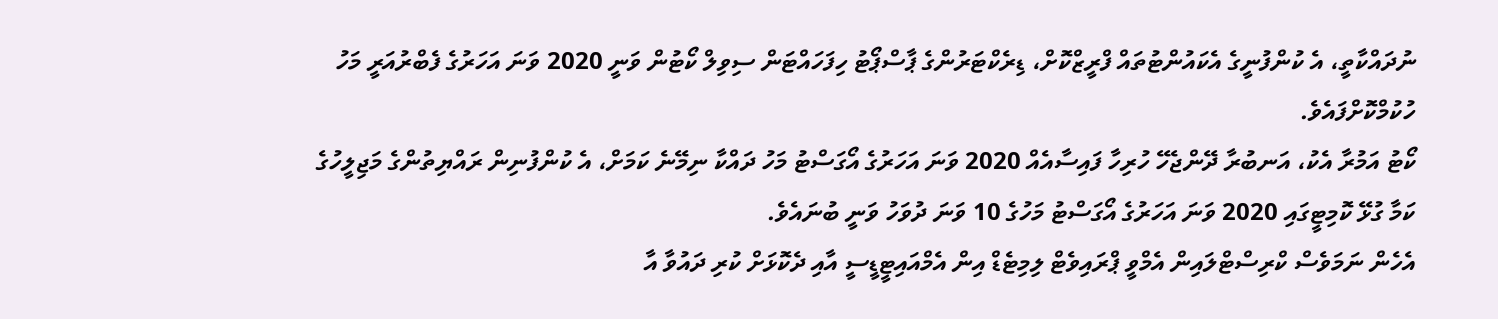ނުދައްކާތީ، އެ ކުންފުނީގެ އެކައުންޓުތައް ފްރީޒްކޮށް، ޑިރެކްޓަރުންގެ ޕާސްޕޯޓު ހިފަހައްޓަން ސިވިލް ކޯޓުން ވަނީ 2020 ވަނަ އަހަރުގެ ފެބްރުއަރީ މަހު ހުކުމްކޮށްފައެވެ.
ކޯޓު އަމުރާ އެކު، އަނބުރާ ދޭންޖެހޭ ހުރިހާ ފައިސާއެއް 2020 ވަނަ އަހަރުގެ އޯގަސްޓު މަހު ދައްކާ ނިމޭނެ ކަމަށް، އެ ކުންފުނިން ރައްޔިތުންގެ މަޖިލީހުގެ ކަމާ ގުޅޭ ކޮމިޓީގައި 2020 ވަނަ އަހަރުގެ އޯގަސްޓު މަހުގެ 10 ވަނަ ދުވަހު ވަނީ ބުނައެވެ.
އެހެން ނަމަވެސް ކްރިސްޓްލައިން އެމްވީ ޕްރައިވެޓް ލިމިޓެޑް އިން އެމްއައިޓީޑީސީ އާއި ދެކޮޅަށް ކުރި ދައުވާ އާ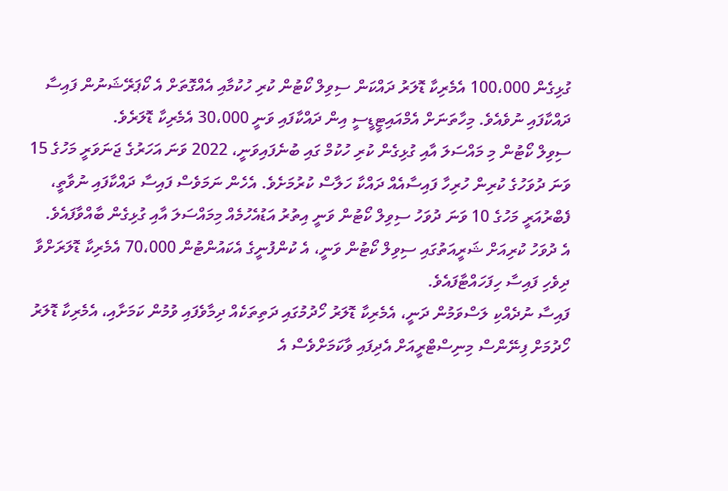ގުޅިގެން 100،000 އެމެރިކާ ޑޮލަރު ދައްކަން ސިވިލް ކޯޓުން ކުރި ހުކުމާއި އެއްގޮތަށް އެ ކޯޕަރޭޝަނުން ފައިސާ ދައްކާފައި ނުވެއެވެ. މިހާތަނަށް އެމްއައިޓީޑީސީ އިން ދައްކާފައި ވަނީ 30،000 އެމެރިކާ ޑޮލަރެވެ.
ސިވިލް ކޯޓުން މި މައްސަލަ އާއި ގުޅިގެން ކުރި ހުކުމް ގައި ބުނެފައިވަނީ، 2022 ވަނަ އަހަރުގެ ޖަނަވަރީ މަހުގެ 15 ވަނަ ދުވަހުގެ ކުރިން ހުރިހާ ފައިސާއެއް ދައްކާ ހަލާސް ކުރުމަށެވެ. އެހެން ނަމަވެސް ފައިސާ ދައްކާފައި ނުވާތީ، ފެބްރުއަރީ މަހުގެ 10 ވަނަ ދުވަހު ސިވިލް ކޯޓުން ވަނީ އިތުރު އަޑުއެހުމެއް މިމައްސަލަ އާއި ގުޅިގެން ބާއްވާފައެވެ.
އެ ދުވަހު ކުރިއަށް ޝަރީއަތުގައި ސިވިލް ކޯޓުން ވަނީ، އެ ކުންފުނީގެ އެކައުންޓުން 70،000 އެމެރިކާ ޑޮލަރަށްވާ ދިވެހި ފައިސާ ހިފަހައްޓާފައެވެ.
ފައިސާ ނުދެއްކި ލަސްވަމުން ދަނީ، އެމެރިކާ ޑޮލަރު ހޯދުމުގައި ދަތިތަކެއް ދިމާވެފައި ވުމުން ކަމަށާއި، އެމެރިކާ ޑޮލަރު ހޯދުމަށް ފިނޭންސް މިނިސްޓްރީއަށް އެދިފައި ވާކަމަށްވެސް އެ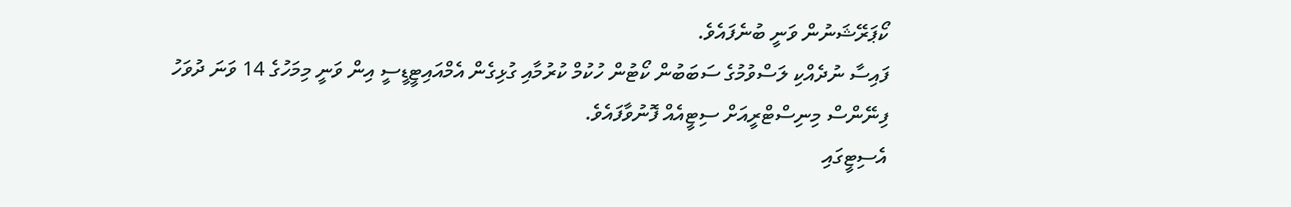ކޯޕަރޭޝަނުން ވަނީ ބުނެފައެވެ.
ފައިސާ ނުދެއްކި ލަސްވުމުގެ ސަބަބުން ކޯޓުން ހުކުމް ކުރުމާއި ގުޅިގެން އެމްއައިޓީޑީސީ އިން ވަނީ މިމަހުގެ 14 ވަނަ ދުވަހު ފިނޭންސް މިނިސްޓްރީއަށް ސިޓީއެއް ފޮނުވާފައެވެ.
އެސިޓީގައި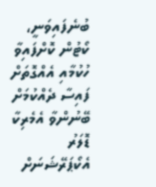ބުނެފައިވަނީ، ކޯޓުން ކޮށްފައިވާ ހުކުމާއި އެއްގޮތަށް ފައިސާ ދެއްކުމަށް ބޭނުންވާ އެމެރިކާ ޑޮލަރު އެކޯޕަރޭޝަނަށް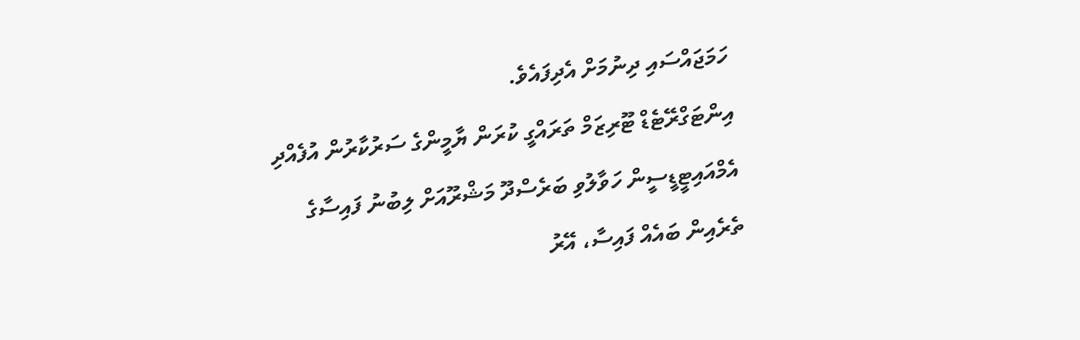ހަމަޖައްސައި ދިނުމަށް އެދިފައެވެ.
އިންޓަގްރޭޓެޑް ޓޫރިޒަމް ތަރައްގީ ކުރަން ޔާމީންގެ ސަރުކާރުން އުފެއްދި އެމްއައިޓީޑީސީން ހަވާލުވި ބަރެސްދޫ މަޝްރޫއަށް ލިބުނު ފައިސާގެ ތެރެއިން ބައެއް ފައިސާ، އޭރު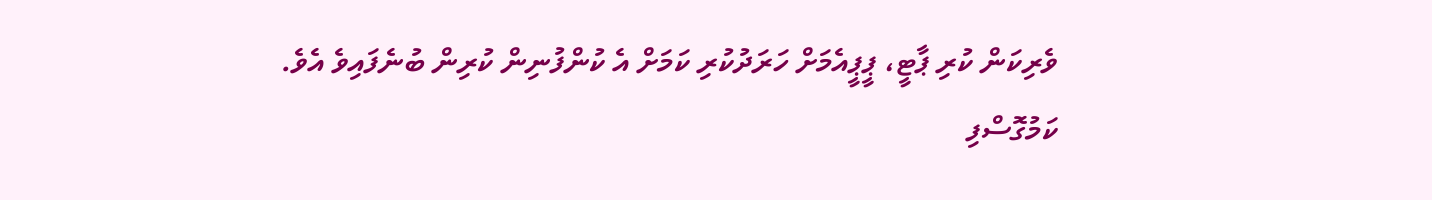ވެރިކަން ކުރި ޕާޓީ، ޕީޕީއެމަށް ހަރަދުކުރި ކަމަށް އެ ކުންފުނިން ކުރިން ބުނެފައިވެ އެވެ.
ކަމުގޮސްފި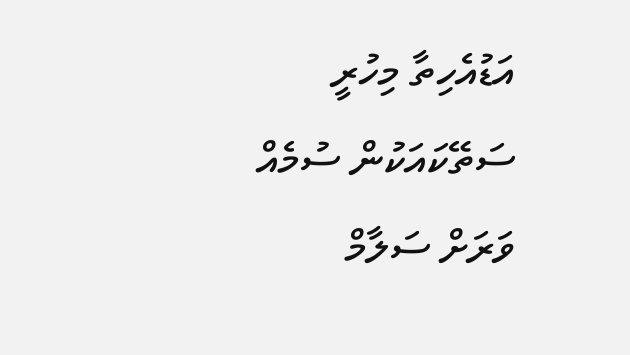އަޑުއެހިތާ މިހުރީ
ސަތޭކައަކުން ސުމެއް
ވަރަށް ސަލާމް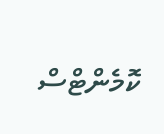ކޮމެންޓްސް